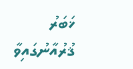ޚަބަރު
ޤުރުއާނުގައިވާ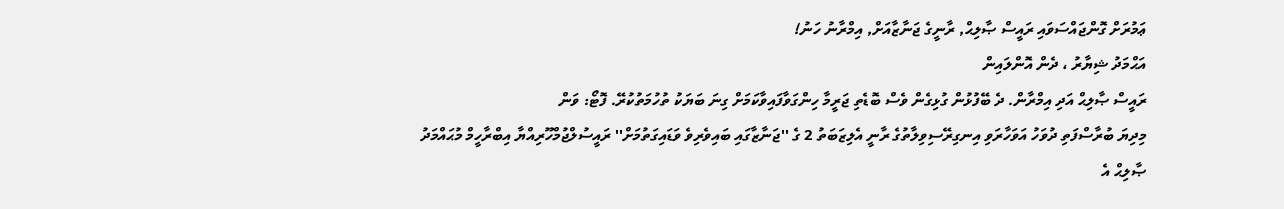ޢަމުރަށް ގޮންޖައްސަވައި ރައީސް ޞާލިޙް, ރާނީގެ ޖަނާޒާއަށް, އިމްރާނު ހަނު!
އަޙްމަދު ޝިޔާރު ، ދެން އޮންލައިން
ރައީސް ޞާލިޙް އަދި އިމްރާން. ދެ ބޭފުޅުން ގުޅިގެން ވެސް ބޮޑެތި ޖަރީމާ ހިންގަވާފައިވާކަމަށް ގިނަ ބަޔަކު ތުހުމަތުކުރޭ. ފޮޓޯ: ވަން
މިދިޔަ ބުރާސްފަތި ދުވަހު އަވަހާރަވި އިނގިރޭސިވިލާތުގެ ރާނީ އެލިޒަބަތު 2 ގެ ''ޖަނާޒާގައި ބައިވެރިވެ ވަޑައިގަތުމަށް'' ރައީސުލްޖުމްހޫރިއްޔާ އިބްރާހީމް މުޙައްމަދު ޞާލިޙް އެ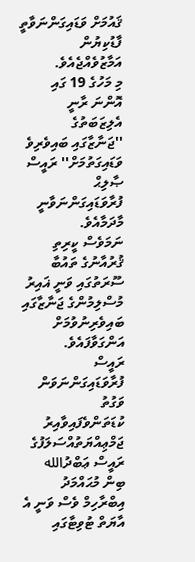ޤައުމަށް ވަޑައިގަންނަވާތީ ފާޑުކިޔުން އަމާޒުވެއްޖެއެވެ.
މި މަހުގެ 19 ގައި އޮންނަ ރާނީ އެލިޒަބަތުގެ ''ޖަނާޒާގައި ބައިވެރިވެ ވަޑައިގަތުމަށް'' ރައީސް ޞާލިޙް ފުރާވަޑައިގަންނަވާނީ މާދަމާއެވެ.
ނަމަވެސް ކީރިތި ޤުރުއާނުގެ ތައުބާ ސޫރަތުގައި ވަނީ ޣައިރު މުސްލިމުންގެ ޖަނާޒާގައި ބައިވެރިނުވުމަށް އަންގަވާފައެވެ.
ރައީސް ފުރާވަޑައިގަންނަވަން ވަގުތު ކުޑަތަންވެފައިވާއިރު ޖަމްޢިއްޔަތުއްސަލަފުގެ ރައީސް ޢަބްދުالله ބިން މުޙައްމަދު އިބްރާހިމް ވެސް ވަނީ އެ އާޔަތް ޓުވިޓާގައި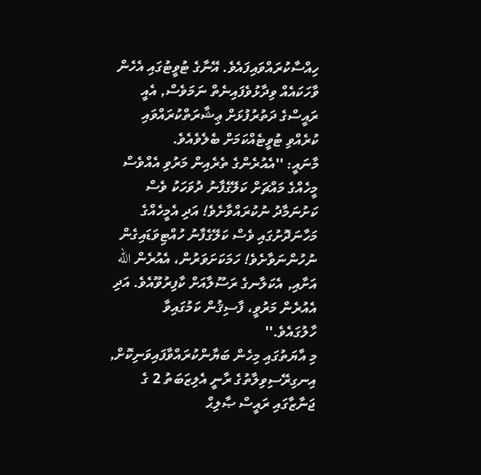ހިއްސާކުރައްވައިފައެވެ. އޭނާގެ ޓުވީޓުގައި އެހެން ވާހަކައެއް ވިދާޅުވެފައިނެތް ނަމަވެސް, އެއީ ރައީސްގެ ދަތުރުފުޅަށް ޢިޝާރަތްކުރައްވައި ކުރެއްވި ޓުވީޓެއްކަމަށް ބެލެވެއެވެ.
މާނައީ: ''އެއުރެންގެ ތެރެއިން މަރުވި އެއްވެސް މީހެއްގެ މައްޗަށް ކަލޭގެފާނު ދުވަހަކު ވެސް ކަށުނަމާދު ނުކުރައްވާށެވެ! އަދި އެމީހެއްގެ މަހާނަދޮށުގައި ވެސް ކަލޭގެފާނު ހުއްޓިވަޑައިގެން
ނުހުންނަވާށެވެ! ހަމަކަށަވަރުން، އެއުރެން الله އަށާއި, އެކަލާނގެ ރަސޫލާއަށް ކާފިރުވޫއެވެ. އަދި އެއުރެން މަރުވީ، ފާސިޤުން ކަމުގައިވާ ހާލުގައެވެ.''
މި އާޔަތުގައި މިހެން ބަޔާންކުރައްވާފައިވަނިކޮށް, އިނގިރޭސިވިލާތުގެ ރާނީ އެލިޒަބަތު 2 ގެ ޖަނާޒާގައި ރައީސް ޞާލިޙް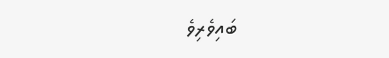ބައިވެރިވެ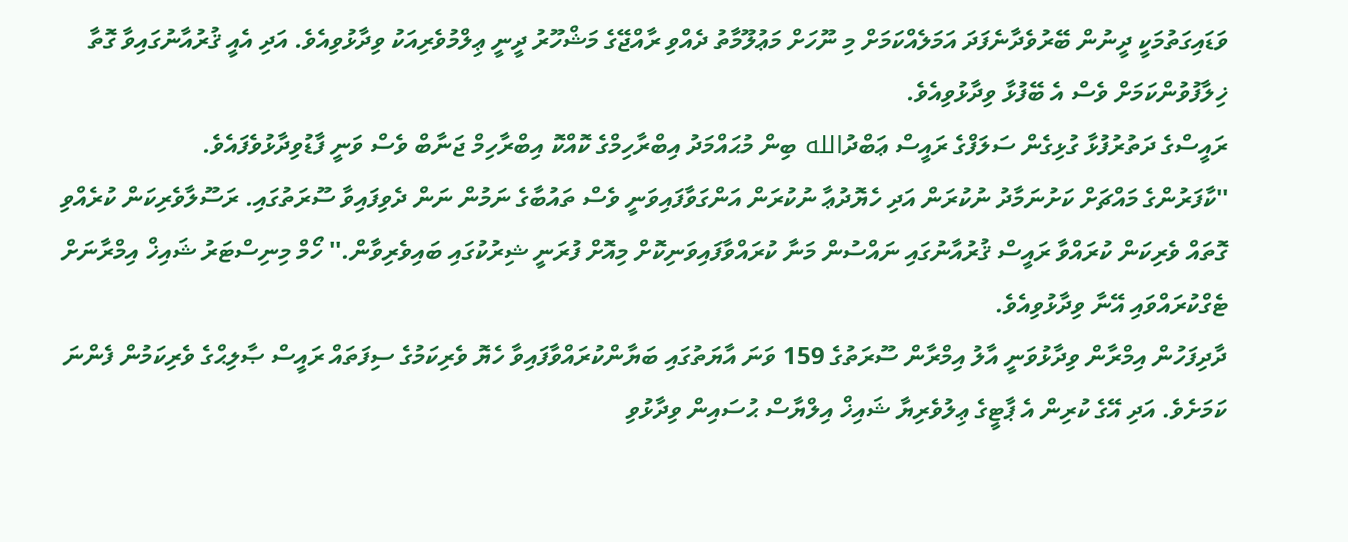ވަޑައިގަތުމަކީ ދީނުން ބޭރުވެދާނެފަދަ އަމަލެއްކަމަށް މި ނޫހަށް މަޢުލޫމާތު ދެއްވި ރާއްޖޭގެ މަޝްހޫރު ދީނީ ޢިލްމުވެރިއަކު ވިދާޅުވިއެވެ. އަދި އެއީ ޤުރުއާނުގައިވާ ގޮތާ ޚިލާފުވުންކަމަށް ވެސް އެ ބޭފުޅާ ވިދާޅުވިއެވެ.
ރައީސްގެ ދަތުރުފުޅާ ގުޅިގެން ސަލަފްގެ ރައީސް ޢަބްދުالله ބިން މުޙައްމަދު އިބްރާހިމްގެ ކޮއްކޮ އިބްރާހިމް ޖަނާބް ވެސް ވަނީ ފާޑުވިދާޅުވެފައެވެ.
''ކާފަރުންގެ މައްޗަށް ކަށުނަމާދު ނުކުރަން އަދި ހެޔޮދުޢާ ނުކުރަން އަންގަވާފައިވަނީ ވެސް ތައުބާގެ ނަމުން ނަން ދެވިފައިވާ ސޫރަތުގައި. ރަސޫލާވެރިކަން ކުރެއްވި ގޮތައް ވެރިކަން ކުރައްވާ ރައީސް ޤުރުއާނުގައި ނައްސުން މަނާ ކުރައްވާފައިވަނިކޮށް މިއޮށް ފުރަނީ ޝިރުކުގައި ބައިވެރިވާން.'' ހޯމް މިނިސްޓަރު ޝައިޚް އިމްރާނަށް ޓެގްކުރައްވައި އޭނާ ވިދާޅުވިއެވެ.
ދާދިފަހުން އިމްރާން ވިދާޅުވަނީ އާލު އިމްރާން ސޫރަތުގެ 159 ވަނަ އާޔަތުގައި ބަޔާންކުރައްވާފައިވާ ހެޔޮ ވެރިކަމުގެ ސިފަތައް ރައީސް ޞާލިޙްގެ ވެރިކަމުން ފެންނަ ކަމަށެވެ. އަދި އޭގެ ކުރިން އެ ޕާޓީގެ ޢިލުވެރިޔާ ޝައިޚް އިލްޔާސް ޙުސައިން ވިދާޅުވި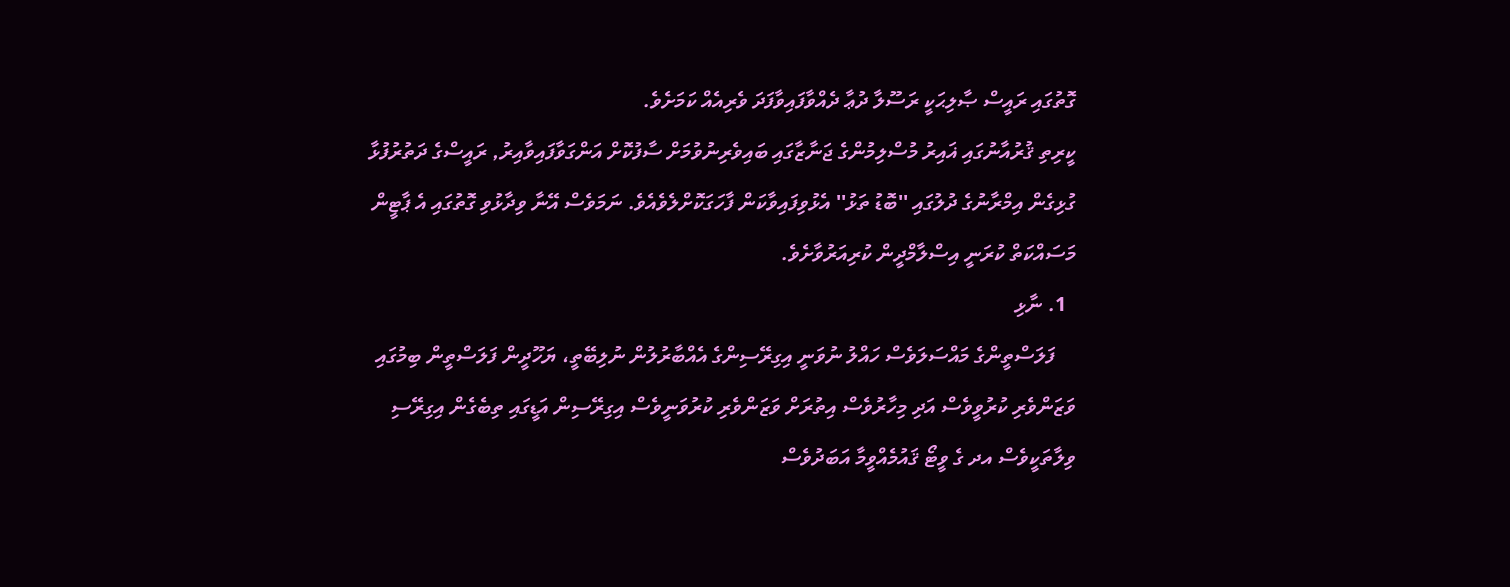ގޮތުގައި ރައީސް ޞާލިޙަކީ ރަސޫލާ ދުޢާ ދެއްވާފައިވާފަދަ ވެރިއެއް ކަމަށެވެ.
ކީރިތި ޤުރުއާނުގައި ޣައިރު މުސްލިމުންގެ ޖަނާޒާގައި ބައިވެރިނުވުމަށް ސާފުކޮށް އަންގަވާފައިވާއިރު, ރައީސްގެ ދަތުރުފުޅާ ގުޅިގެން އިމްރާނުގެ ދުލުގައި ''ބޮޑު ތަޅު'' އެޅުވިފައިވާކަން ފާހަގަކޮށްލެވެއެވެ. ނަމަވެސް އޭނާ ވިދާޅުވި ގޮތުގައި އެ ޕާޓީން މަސައްކަތް ކުރަނީ އިސްލާމްދީން ކުރިއަރުވާށެވެ.
  1. ނާޅި
    ފަލަސްތީންގެ މައްސަލަވެސް ހައްލު ނުވަނީ އިގިރޭސިންގެ އެއްބާރުލުން ނުލިބޭތީ، ޔަހޫދީން ފަލަސްތީން ބިމުގައި ވަޒަންވެރި ކުރުވީވެސް އަދި މިހާރުވެސް އިތުރަށް ވަޒަންވެރި ކުރުވަނީވެސް އިގިރޭސިން އަޑީގައި ތިބެގެން އިގިރޭސި ވިލާތަކީވެސް އދ ގެ ވީޓޯ ޤައުމެއްވީމާ އަބަދުވެސް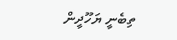ތިބެނީ ޔަހޫދީން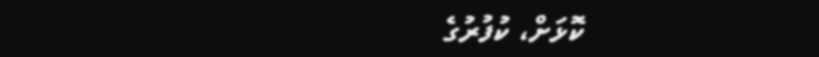ކޮޅަށް، ކުފުރުގެ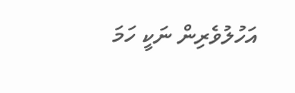އަހުލުވެރިން ނަކީ ހަމަ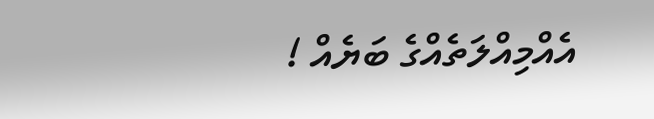އެއްމިއްލަތެއްގެ ބަޔެއް !